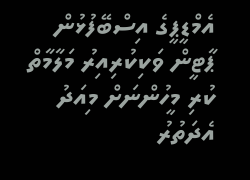އެމްޑީޕީގެ އިސްބޭފުޅުން ޕާޓީން ވަކިކުރިއިރު މަލާމާތް ކުރި މީހުންނަށް މިއަދު އެދަތުރު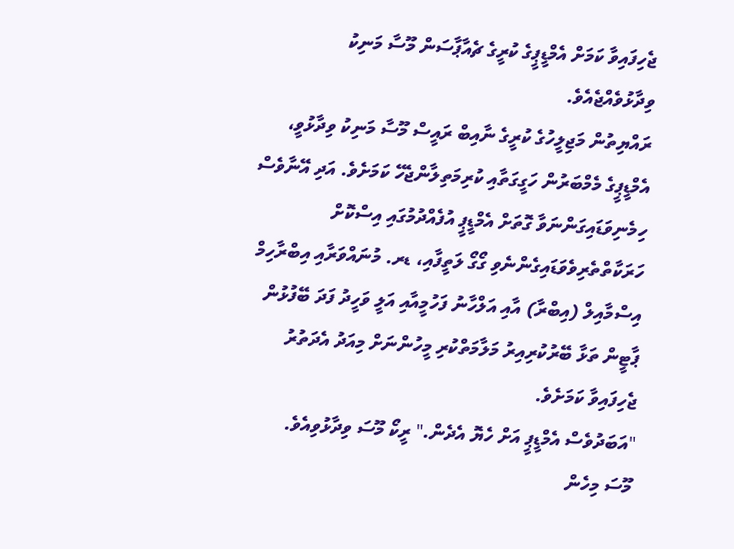ޖެހިފައިވާ ކަމަށް އެމްޑީޕީގެ ކުރީގެ ޗެއާޕާސަން މޫސާ މަނިކު ވިދާޅުވެއްޖެއެވެ.
ރައްޔިތުން މަޖިލީހުގެ ކުރީގެ ނާއިބް ރައީސް މޫސާ މަނިކު ވިދާޅުވީ، އެމްޑީޕީގެ މެމްބަރުން ހަގީގަތާއި ކުރިމަތިލާންޖެހޭ ކަމަށެވެ. އަދި އޭނާވެސް ހިމެނިވަޑައިގަންނަވާ ގޮތަށް އެމްޑީޕީ އުފެއްދުމުގައި އިސްކޮށް ހަރަކާތްތެރިވެވަޑައިގެންނެވި ގޯގޯ ލަތީފާއި، ޑރ. މުނައްވަރާއި އިބްރާހިމް އިސްމާއިލް (އިބްރާ) އާއި އަލްހާނު ފަހުމީއާއި އަލީ ވަހީދު ފަދަ ބޭފުޅުން ޕާޓީން ތަޅާ ބޭރުކުރިއިރު މަލާމަތްކުރި މީހުންނަށް މިއަދު އެދަތުރު ޖެހިފައިވާ ކަމަށެވެ.
"އަބަދުވެސް އެމްޑީޕީ އަށް ހެޔޮ އެދެން." ރީކޯ މޫސަ ވިދާޅުވިއެވެ.
މޫސަ މިހެން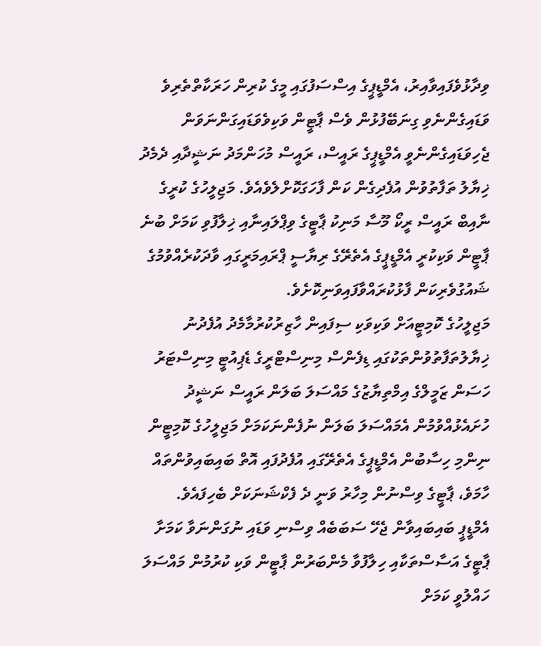ވިދާޅުވެފައިވާއިރު، އެމްޑީޕީގެ އިސްސަފުގައި މީގެ ކުރިން ހަރަކާތްތެރިވެ ވަޑައިގެންނެވި ގިނަބޭފުޅުން ވެސް ޕާޓީން ވަކިވެވަޑައިގަންނަވަން ޖެހިވަޑައިގެންނެވީ އެމްޑީޕީގެ ރައީސް، ރައީސް މުހަންމަދު ނަޝީދާއި ދެމެދު ޚިޔާލު ތަފާތުވުން އުފެދިގެން ކަން ފާހަގަކޮށްލެވެއެވެ. މަޖިލީހުގެ ކުރީގެ ނާއިބް ރައީސް ރީކޯ މޫސާ މަނިކު ޕާޓީގެ ވިޕްލައިނާއި ޚިލާފުވި ކަމަށް ބުނެ ޕާޓީން ވަކިކުރީ އެމްޑީޕީގެ އެތެރޭގެ ރިޔާސީ ޕްރައިމަރީގައި ވާދަކުރެއްވުމުގެ ޝައުގުވެރިކަން ފާޅުކުރައްވާފައިވަނިކޮށެވެ.
މަޖިލީހުގެ ކޮމިޓީއަށް ވަކިވަކި ސިފައިން ހާޒިރުކުރުމާމެދު އުފެދުނު ޚިޔާލުތަފާތުވުންތަކުގައި ޑިފެންސް މިނިސްޓްރީގެ ޑެޕިއުޓީ މިނިސްޓަރު ހަސަން ޒަމީލްގެ އިމްތިޔާޒުގެ މައްސަލަ ބަލަން ރައީސް ނަޝީދު ހުށައެޅުއްވުމުން އެމައްސަލަ ބަލަން ނުފެންނަކަމަށް މަޖިލީހުގެ ކޮމިޓީން ނިންމި ހިސާބުން އެމްޑީޕީގެ އެތެރޭގައި އުފެދުފައި އޮތް ބައިބައިވުންތައް ހާމަވެ، ޕާޓީގެ ވިސްނުން މިހާރު ވަނީ ދެ ފެކްޝަނަކަށް ބެހިފައެވެ.
އެމްޑީޕީ ބައިބައިވާން ޖެހޭ ސަބަބެއް ވިސްނި ވަޑައި ނުގަންނަވާ ކަމަށާ ޕާޓީގެ އަސާސްތަކާއި ހިލާފުވާ މެންބަރުން ޕާޓީން ވަކި ކުރުމުން މައްސަލަ ހައްލުވީ ކަމަށް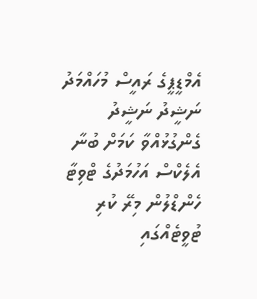އެމްޑީޕީގެ ރައީސް މުހައްމަދު ނަޝީދު ނަޝީދު ގެންގުޅުއްވާ ކަމަށް ބުނާ އެލެކްސް އަހުމަދުގެ ޓްވިޓާ ހެންޑްލުން މިރޭ ކުރި ޓުވީޓެއްގައި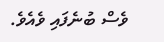ވެސް ބުނެފައި ވެއެވެ.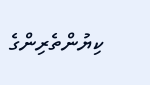ކިޔުންތެރިންގެ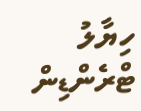ހިޔާލު
ޓްރެންޑިން